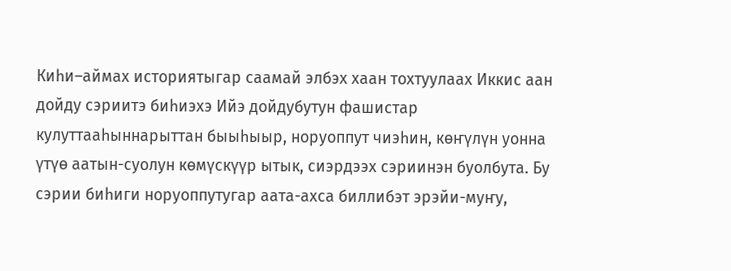Киһи–аймах историятыгар саамай элбэх хаан тохтуулаах Иккис аан дойду сэриитэ биһиэхэ Ийэ дойдубутун фашистар кулуттааһыннарыттан быыһыыр, норуоппут чиэһин, көҥүлүн уонна үтүө аатын-суолун көмүскүүр ытык, сиэрдээх сэриинэн буолбута. Бу сэрии биһиги норуоппутугар аата-ахса биллибэт эрэйи-муҥу,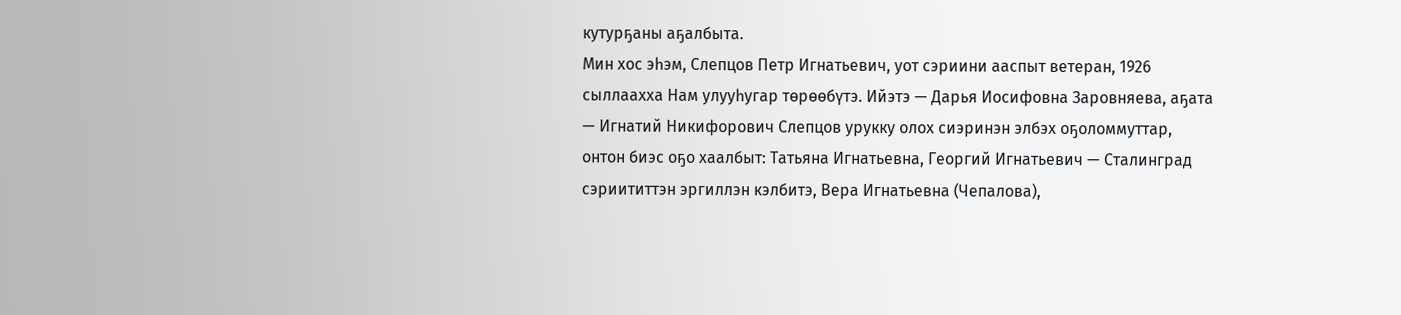кутурҕаны аҕалбыта.
Мин хос эһэм, Слепцов Петр Игнатьевич, уот сэриини ааспыт ветеран, 1926 сыллаахха Нам улууһугар төрөөбүтэ. Ийэтэ — Дарья Иосифовна Заровняева, аҕата — Игнатий Никифорович Слепцов урукку олох сиэринэн элбэх оҕоломмуттар, онтон биэс оҕо хаалбыт: Татьяна Игнатьевна, Георгий Игнатьевич — Сталинград сэриититтэн эргиллэн кэлбитэ, Вера Игнатьевна (Чепалова),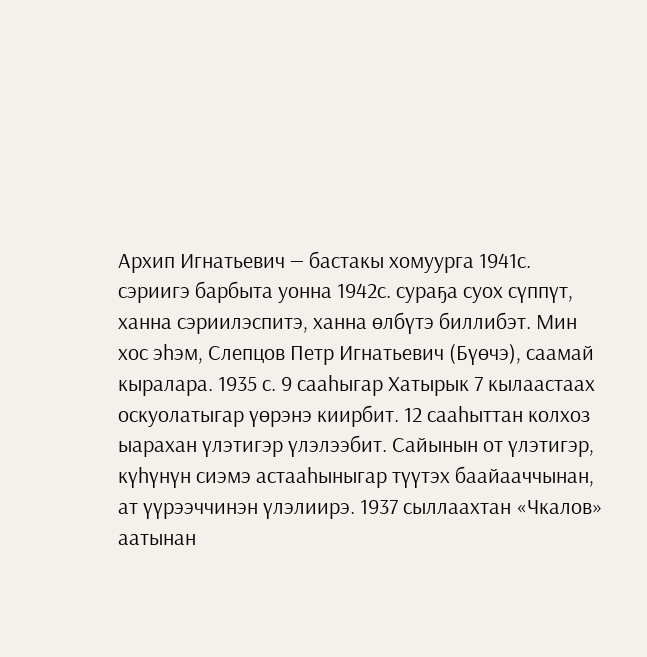Архип Игнатьевич — бастакы хомуурга 1941с. сэриигэ барбыта уонна 1942с. сураҕа суох сүппүт, ханна сэриилэспитэ, ханна өлбүтэ биллибэт. Мин хос эһэм, Слепцов Петр Игнатьевич (Бүөчэ), саамай кыралара. 1935 с. 9 сааһыгар Хатырык 7 кылаастаах оскуолатыгар үөрэнэ киирбит. 12 сааһыттан колхоз ыарахан үлэтигэр үлэлээбит. Сайынын от үлэтигэр, күһүнүн сиэмэ астааһыныгар түүтэх баайааччынан, ат үүрээччинэн үлэлиирэ. 1937 сыллаахтан «Чкалов» аатынан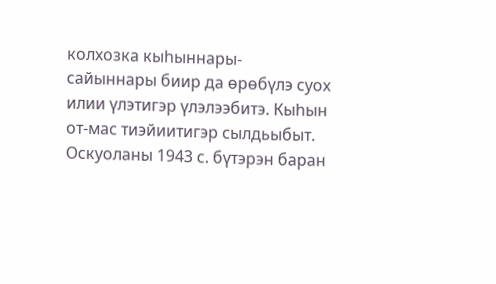колхозка кыһыннары- сайыннары биир да өрөбүлэ суох илии үлэтигэр үлэлээбитэ. Кыһын от-мас тиэйиитигэр сылдьыбыт. Оскуоланы 1943 с. бүтэрэн баран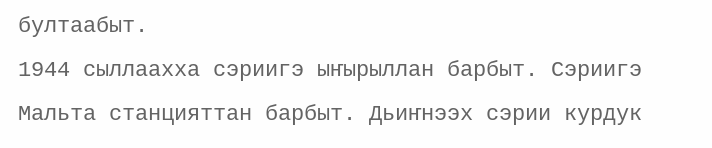бултаабыт.
1944 сыллаахха сэриигэ ыҥырыллан барбыт. Сэриигэ Мальта станцияттан барбыт. Дьиҥнээх сэрии курдук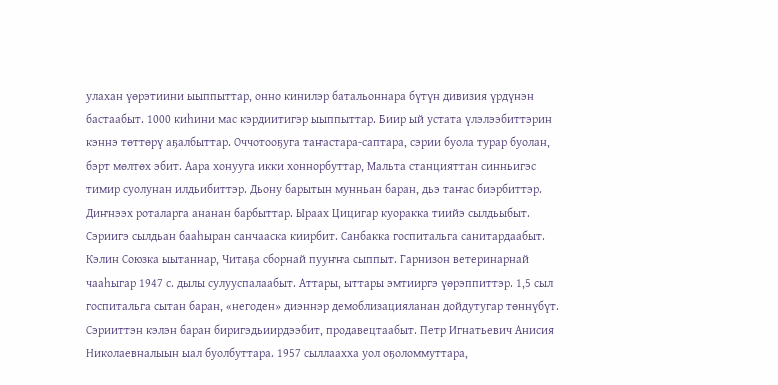улахан үөрэтиини ыыппыттар, онно кинилэр батальоннара бүтүн дивизия үрдүнэн бастаабыт. 1000 киһини мас кэрдиитигэр ыыппыттар. Биир ый устата үлэлээбиттэрин кэннэ төттөрү аҕалбыттар. Оччотооҕуга таҥастара-саптара, сэрии буола турар буолан, бэрт мөлтөх эбит. Аара хонууга икки хоннорбуттар, Мальта станцияттан синньигэс тимир суолунан илдьибиттэр. Дьону барытын мунньан баран, дьэ таҥас биэрбиттэр. Диҥнээх роталарга ананан барбыттар. Ыраах Цицигар куоракка тиийэ сылдьыбыт. Сэриигэ сылдьан бааһыран санчааска киирбит. Санбакка госпитальга санитардаабыт. Кэлин Союзка ыытаннар, Читаҕа сборнай пууҥҥа сыппыт. Гарнизон ветеринарнай чааһыгар 1947 с. дылы сулууспалаабыт. Аттары, ыттары эмтииргэ үөрэппиттэр. 1,5 сыл госпитальга сытан баран, «негоден» диэннэр демоблизацияланан дойдутугар төннүбүт. Сэрииттэн кэлэн баран биригэдьиирдээбит, продавецтаабыт. Петр Игнатьевич Анисия Николаевналыын ыал буолбуттара. 1957 сыллаахха уол оҕоломмуттара,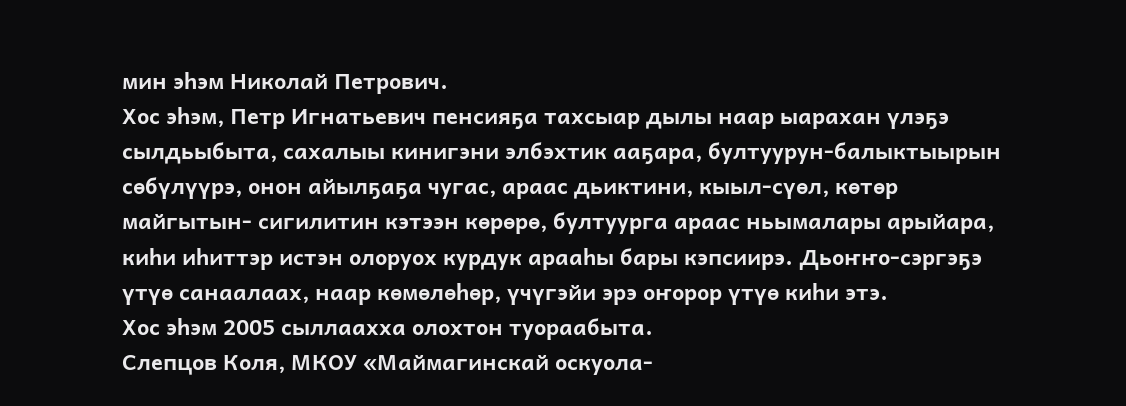мин эһэм Николай Петрович.
Хос эһэм, Петр Игнатьевич пенсияҕа тахсыар дылы наар ыарахан үлэҕэ сылдьыбыта, сахалыы кинигэни элбэхтик ааҕара, бултуурун-балыктыырын сөбүлүүрэ, онон айылҕаҕа чугас, араас дьиктини, кыыл-сүөл, көтөр майгытын- сигилитин кэтээн көрөрө, бултуурга араас ньымалары арыйара, киһи иһиттэр истэн олоруох курдук арааһы бары кэпсиирэ. Дьоҥҥо-сэргэҕэ үтүө санаалаах, наар көмөлөһөр, үчүгэйи эрэ оҥорор үтүө киһи этэ.
Хос эһэм 2005 сыллаахха олохтон туораабыта.
Слепцов Коля, МКОУ «Маймагинскай оскуола-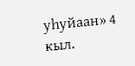уһуйаан» 4 кыл.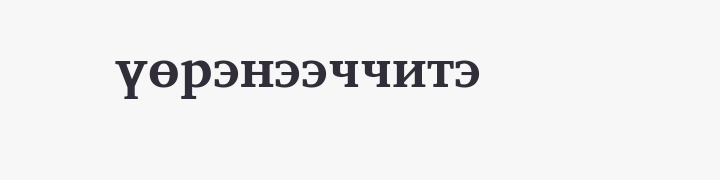үөрэнээччитэ